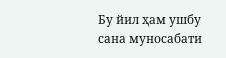Бу йил ҳам ушбу сана муносабати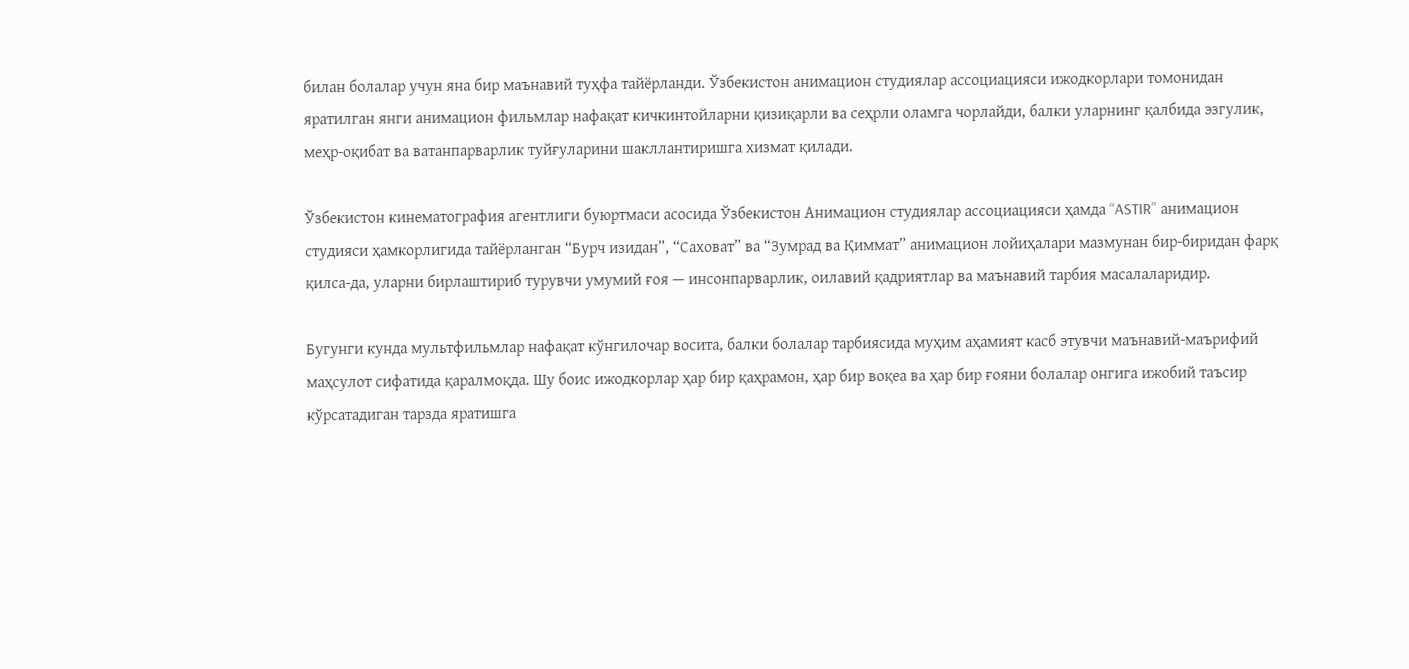билан болалар учун яна бир маънавий туҳфа тайёрланди. Ўзбекистон анимацион студиялар ассоциацияси ижодкорлари томонидан яратилган янги анимацион фильмлар нафақат кичкинтойларни қизиқарли ва сеҳрли оламга чорлайди, балки уларнинг қалбида эзгулик, меҳр-оқибат ва ватанпарварлик туйғуларини шакллантиришга хизмат қилади.

Ўзбекистон кинематография агентлиги буюртмаси асосида Ўзбекистон Анимацион студиялар ассоциацияси ҳамда “ASTIR” анимацион студияси ҳамкорлигида тайёрланган “Бурч изидан”, “Саховат” ва “Зумрад ва Қиммат” анимацион лойиҳалари мазмунан бир-биридан фарқ қилса-да, уларни бирлаштириб турувчи умумий ғоя — инсонпарварлик, оилавий қадриятлар ва маънавий тарбия масалаларидир.

Бугунги кунда мультфильмлар нафақат кўнгилочар восита, балки болалар тарбиясида муҳим аҳамият касб этувчи маънавий-маърифий маҳсулот сифатида қаралмоқда. Шу боис ижодкорлар ҳар бир қаҳрамон, ҳар бир воқеа ва ҳар бир ғояни болалар онгига ижобий таъсир кўрсатадиган тарзда яратишга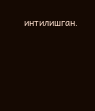интилишган.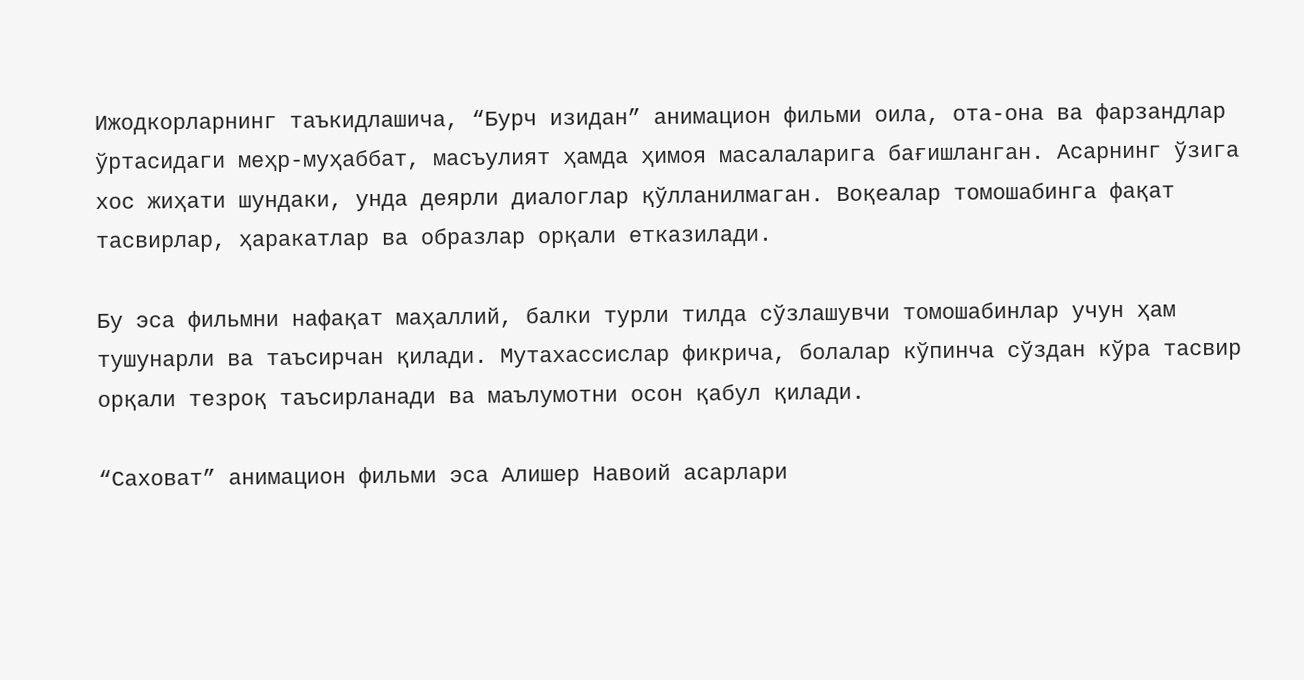Ижодкорларнинг таъкидлашича, “Бурч изидан” анимацион фильми оила, ота-она ва фарзандлар ўртасидаги меҳр-муҳаббат, масъулият ҳамда ҳимоя масалаларига бағишланган. Асарнинг ўзига хос жиҳати шундаки, унда деярли диалоглар қўлланилмаган. Воқеалар томошабинга фақат тасвирлар, ҳаракатлар ва образлар орқали етказилади.

Бу эса фильмни нафақат маҳаллий, балки турли тилда сўзлашувчи томошабинлар учун ҳам тушунарли ва таъсирчан қилади. Мутахассислар фикрича, болалар кўпинча сўздан кўра тасвир орқали тезроқ таъсирланади ва маълумотни осон қабул қилади.

“Саховат” анимацион фильми эса Алишер Навоий асарлари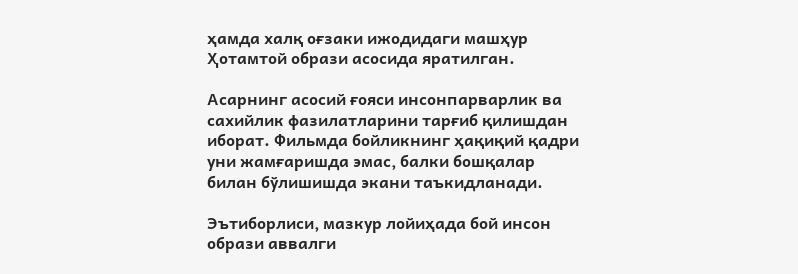ҳамда халқ оғзаки ижодидаги машҳур Ҳотамтой образи асосида яратилган.

Асарнинг асосий ғояси инсонпарварлик ва сахийлик фазилатларини тарғиб қилишдан иборат. Фильмда бойликнинг ҳақиқий қадри уни жамғаришда эмас, балки бошқалар билан бўлишишда экани таъкидланади.

Эътиборлиси, мазкур лойиҳада бой инсон образи аввалги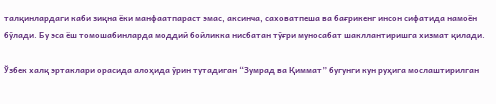талқинлардаги каби зиқна ёки манфаатпараст эмас, аксинча, саховатпеша ва бағрикенг инсон сифатида намоён бўлади. Бу эса ёш томошабинларда моддий бойликка нисбатан тўғри муносабат шакллантиришга хизмат қилади.

Ўзбек халқ эртаклари орасида алоҳида ўрин тутадиган “Зумрад ва Қиммат” бугунги кун руҳига мослаштирилган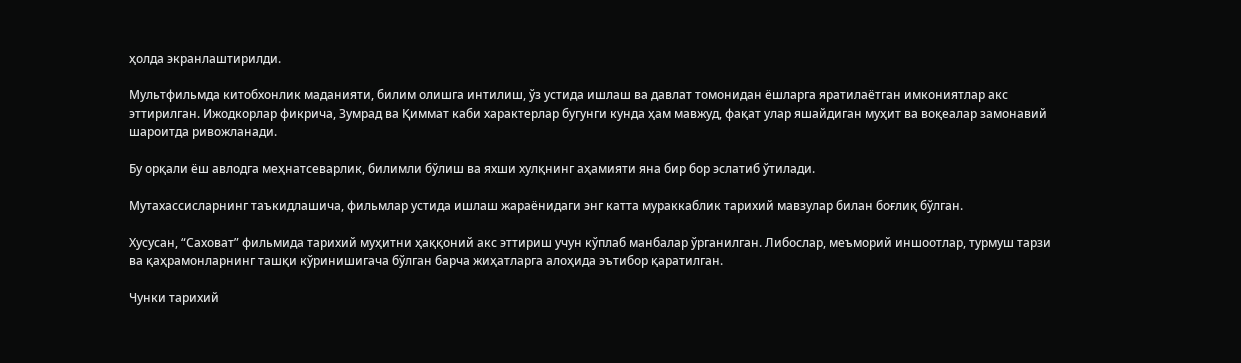ҳолда экранлаштирилди.

Мультфильмда китобхонлик маданияти, билим олишга интилиш, ўз устида ишлаш ва давлат томонидан ёшларга яратилаётган имкониятлар акс эттирилган. Ижодкорлар фикрича, Зумрад ва Қиммат каби характерлар бугунги кунда ҳам мавжуд, фақат улар яшайдиган муҳит ва воқеалар замонавий шароитда ривожланади.

Бу орқали ёш авлодга меҳнатсеварлик, билимли бўлиш ва яхши хулқнинг аҳамияти яна бир бор эслатиб ўтилади.

Мутахассисларнинг таъкидлашича, фильмлар устида ишлаш жараёнидаги энг катта мураккаблик тарихий мавзулар билан боғлиқ бўлган.

Хусусан, “Саховат” фильмида тарихий муҳитни ҳаққоний акс эттириш учун кўплаб манбалар ўрганилган. Либослар, меъморий иншоотлар, турмуш тарзи ва қаҳрамонларнинг ташқи кўринишигача бўлган барча жиҳатларга алоҳида эътибор қаратилган.

Чунки тарихий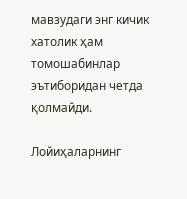мавзудаги энг кичик хатолик ҳам томошабинлар эътиборидан четда қолмайди.

Лойиҳаларнинг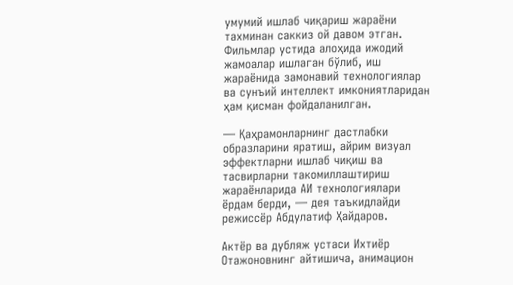умумий ишлаб чиқариш жараёни тахминан саккиз ой давом этган. Фильмлар устида алоҳида ижодий жамоалар ишлаган бўлиб, иш жараёнида замонавий технологиялар ва сунъий интеллект имкониятларидан ҳам қисман фойдаланилган.

— Қаҳрамонларнинг дастлабки образларини яратиш, айрим визуал эффектларни ишлаб чиқиш ва тасвирларни такомиллаштириш жараёнларида АИ технологиялари ёрдам берди, — дея таъкидлайди режиссёр Абдулатиф Ҳайдаров.

Актёр ва дубляж устаси Ихтиёр Отажоновнинг айтишича, анимацион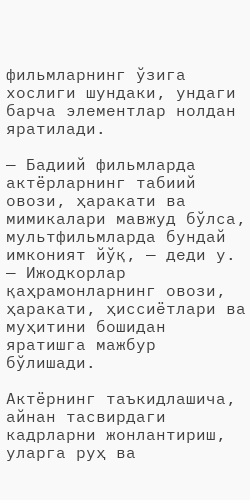фильмларнинг ўзига хослиги шундаки, ундаги барча элементлар нолдан яратилади.

— Бадиий фильмларда актёрларнинг табиий овози, ҳаракати ва мимикалари мавжуд бўлса, мультфильмларда бундай имконият йўқ, — деди у. — Ижодкорлар қаҳрамонларнинг овози, ҳаракати, ҳиссиётлари ва муҳитини бошидан яратишга мажбур бўлишади.

Актёрнинг таъкидлашича, айнан тасвирдаги кадрларни жонлантириш, уларга руҳ ва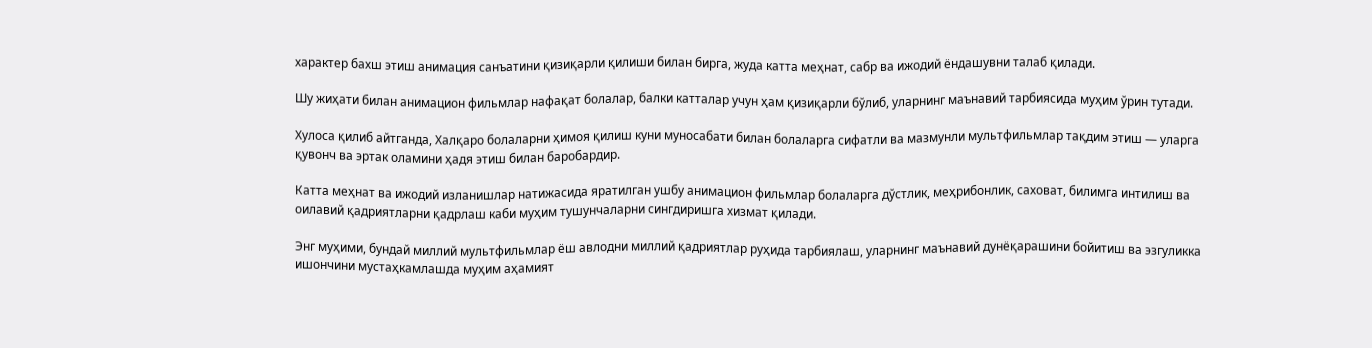характер бахш этиш анимация санъатини қизиқарли қилиши билан бирга, жуда катта меҳнат, сабр ва ижодий ёндашувни талаб қилади.

Шу жиҳати билан анимацион фильмлар нафақат болалар, балки катталар учун ҳам қизиқарли бўлиб, уларнинг маънавий тарбиясида муҳим ўрин тутади.

Хулоса қилиб айтганда, Халқаро болаларни ҳимоя қилиш куни муносабати билан болаларга сифатли ва мазмунли мультфильмлар тақдим этиш — уларга қувонч ва эртак оламини ҳадя этиш билан баробардир.

Катта меҳнат ва ижодий изланишлар натижасида яратилган ушбу анимацион фильмлар болаларга дўстлик, меҳрибонлик, саховат, билимга интилиш ва оилавий қадриятларни қадрлаш каби муҳим тушунчаларни сингдиришга хизмат қилади.

Энг муҳими, бундай миллий мультфильмлар ёш авлодни миллий қадриятлар руҳида тарбиялаш, уларнинг маънавий дунёқарашини бойитиш ва эзгуликка ишончини мустаҳкамлашда муҳим аҳамият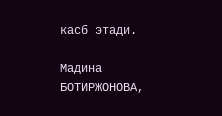касб этади.

Мадина БОТИРЖОНОВА,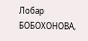Лобар БОБОХОНОВА,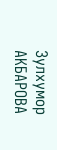Зулхумор АКБАРОВА